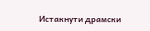Истакнути драмски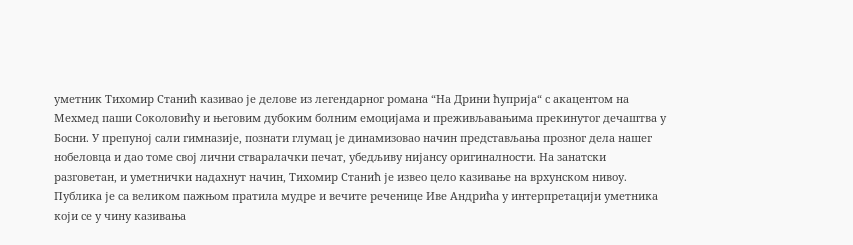уметник Тихомир Станић казивао је делове из легендарног романа “На Дрини ћуприја“ с акацентом на Мехмед паши Соколовићу и његовим дубоким болним емоцијама и преживљавањима прекинутог дечаштва у Босни. У препуној сали гимназије, познати глумац је динамизовао начин представљања прозног дела нашег нобеловца и дао томе свој лични стваралачки печат, убедљиву нијансу оригиналности. На занатски разговетан, и уметнички надахнут начин, Тихомир Станић је извео цело казивање на врхунском нивоу.
Публика је са великом пажњом пратила мудре и вечите реченице Иве Андрића у интерпретацији уметника који се у чину казивања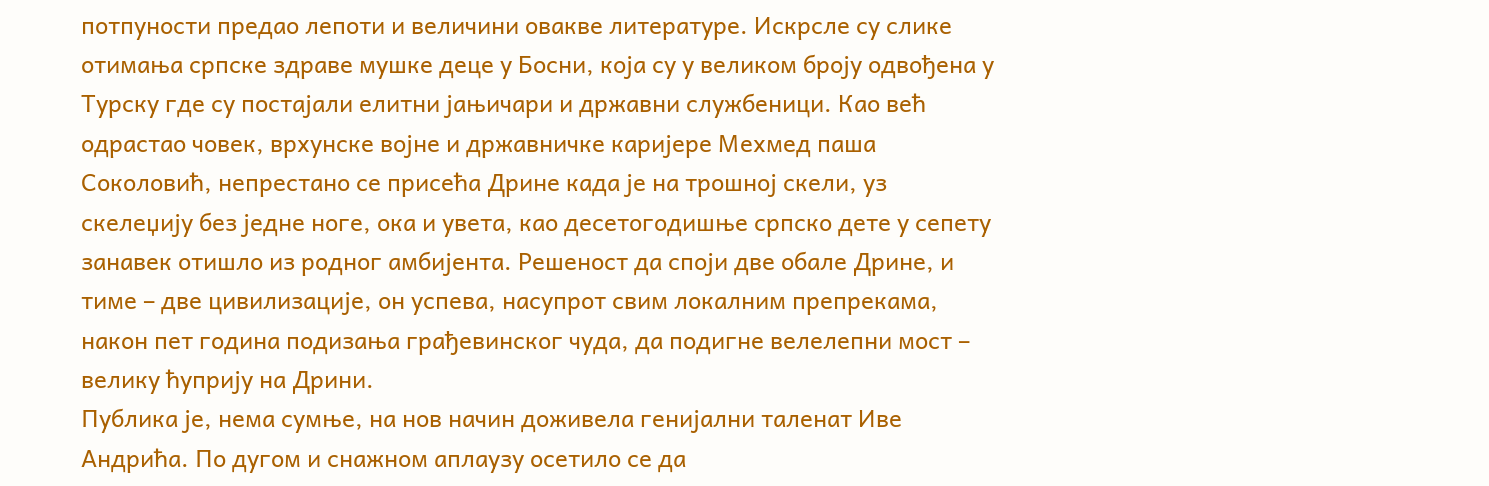потпуности предао лепоти и величини овакве литературе. Искрсле су слике отимања српске здраве мушке деце у Босни, која су у великом броју одвођена у Турску где су постајали елитни јањичари и државни службеници. Као већ одрастао човек, врхунске војне и државничке каријере Мехмед паша Соколовић, непрестано се присећа Дрине када је на трошној скели, уз скелеџију без једне ноге, ока и увета, као десетогодишње српско дете у сепету занавек отишло из родног амбијента. Решеност да споји две обале Дрине, и тиме – две цивилизације, он успева, насупрот свим локалним препрекама, након пет година подизања грађевинског чуда, да подигне велелепни мост – велику ћуприју на Дрини.
Публика је, нема сумње, на нов начин доживела генијални таленат Иве Андрића. По дугом и снажном аплаузу осетило се да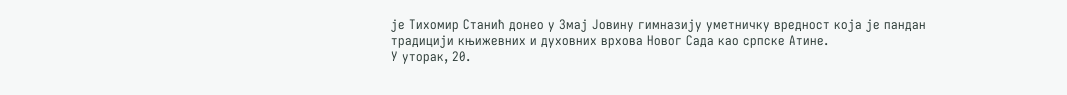је Тихомир Станић донео у Змај Јовину гимназију уметничку вредност која је пандан традицији књижевних и духовних врхова Новог Сада као српске Атине.
У уторак, 20.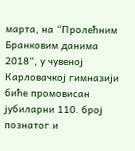марта, на “Пролећним Бранковим данима 2018“, у чувеној Карловачкој гимназији биће промовисан јубиларни 110. број познатог и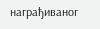награђиваног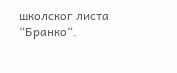школског листа “Бранко“.